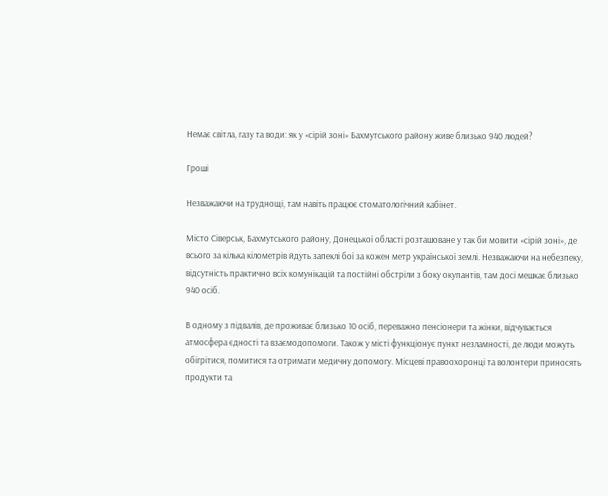Немає світла, газу та води: як у «сірій зоні» Бахмутського району живе близько 940 людей?

Гроші

Незважаючи на труднощі, там навіть працює стоматологічний кабінет.

Місто Сіверськ, Бахмутського району, Донецької області розташоване у так би мовити «сірій зоні», де всього за кілька кілометрів йдуть запеклі бої за кожен метр української землі. Незважаючи на небезпеку, відсутність практично всіх комунікацій та постійні обстріли з боку окупантів, там досі мешкає близько 940 осіб.

В одному з підвалів, де проживає близько 10 осіб, переважно пенсіонери та жінки, відчувається атмосфера єдності та взаємодопомоги. Також у місті функціонує пункт незламності, де люди можуть обігрітися, помитися та отримати медичну допомогу. Місцеві правоохоронці та волонтери приносять продукти та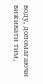воду, допомагаючи виживати тим,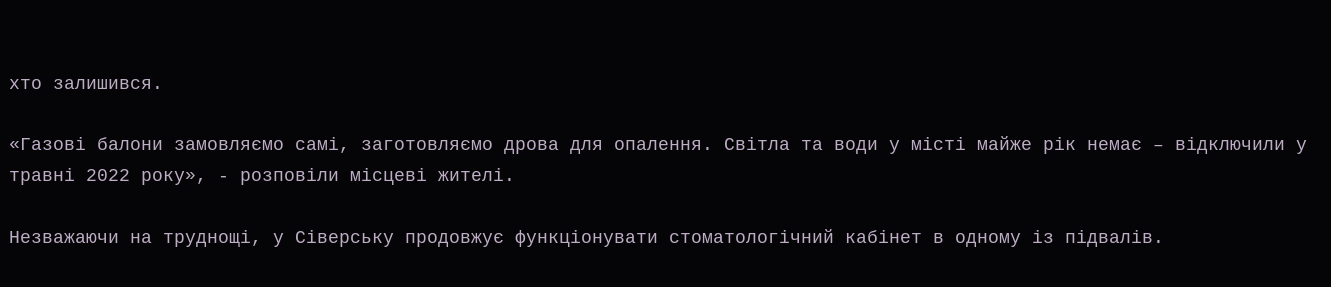хто залишився.

«Газові балони замовляємо самі, заготовляємо дрова для опалення. Світла та води у місті майже рік немає – відключили у травні 2022 року», - розповіли місцеві жителі.

Незважаючи на труднощі, у Сіверську продовжує функціонувати стоматологічний кабінет в одному із підвалів.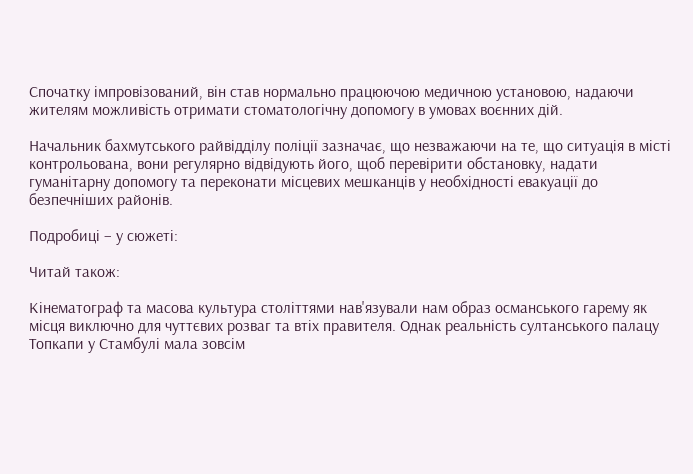Спочатку імпровізований, він став нормально працюючою медичною установою, надаючи жителям можливість отримати стоматологічну допомогу в умовах воєнних дій.

Начальник бахмутського райвідділу поліції зазначає, що незважаючи на те, що ситуація в місті контрольована, вони регулярно відвідують його, щоб перевірити обстановку, надати гуманітарну допомогу та переконати місцевих мешканців у необхідності евакуації до безпечніших районів.

Подробиці – у сюжеті:

Читай також:

Кінематограф та масова культура століттями нав'язували нам образ османського гарему як місця виключно для чуттєвих розваг та втіх правителя. Однак реальність султанського палацу Топкапи у Стамбулі мала зовсім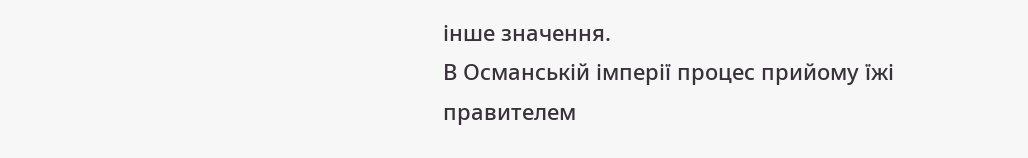інше значення.
В Османській імперії процес прийому їжі правителем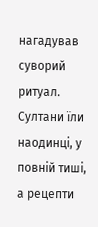нагадував суворий ритуал. Султани їли наодинці, у повній тиші, а рецепти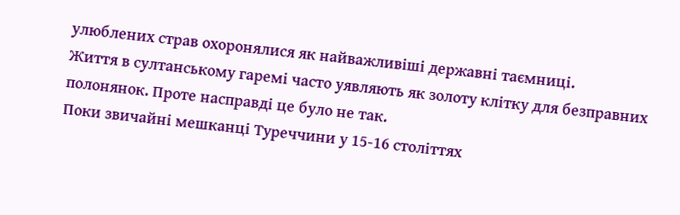улюблених страв охоронялися як найважливіші державні таємниці.
Життя в султанському гаремі часто уявляють як золоту клітку для безправних полонянок. Проте насправді це було не так.
Поки звичайні мешканці Туреччини у 15-16 століттях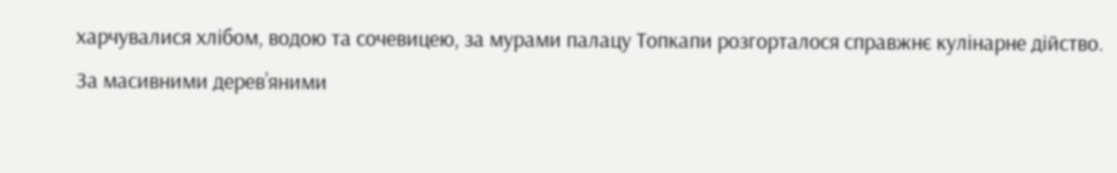харчувалися хлібом, водою та сочевицею, за мурами палацу Топкапи розгорталося справжнє кулінарне дійство.
За масивними дерев’яними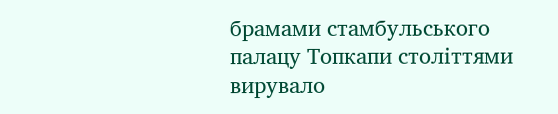брамами стамбульського палацу Топкапи століттями вирувало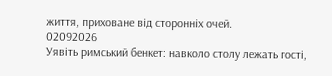життя, приховане від сторонніх очей.
02092026
Уявіть римський бенкет: навколо столу лежать гості,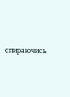спираючись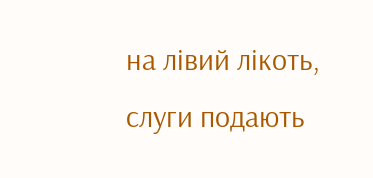на лівий лікоть, слуги подають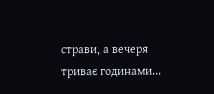страви, а вечеря триває годинами...